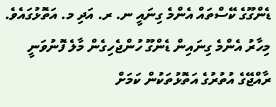ޑެންގޫގެ ކޭސްތައް އެންމެ ގިނައީ ނ. ރ. އަދި މ. އަތޮޅުގައެވެ.
މިހާރު އެންމެ ގިނައިން ޑެންގޫ ހުންޖެހިގެން މާލެ ފޮނުވަނީ ރާއްޖޭގެ އުތުރުގެ އަތޮޅުތަކުން ކަމަށް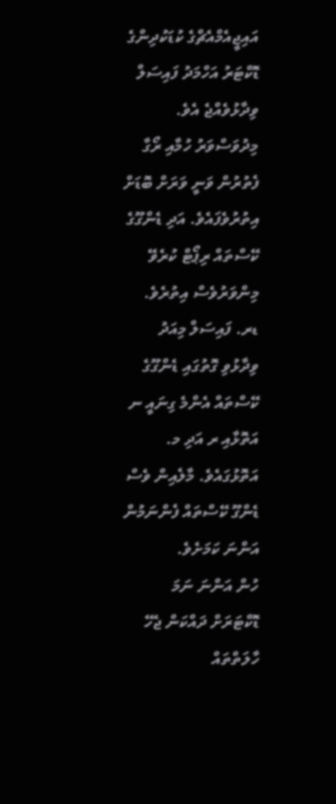އައިޖީއެމްއެޗްގެ ކުޑަކުދިންގެ ޑޮކްޓަރު އަހްމަދު ފައިސަލް ވިދާޅުވެއްޖެ އެވެ.
މިދުވަސްވަރު ހުމާއި ރޯގާ ފެތުރުން ވަނީ ވަރަށް ބޮޑަށް އިތުރުވެފައެވެ. އަދި ޑެންގޫގެ ކޭސްތައް ރިޕޯޓް ކުރެވޭ މިންވަރުވެސް އިތުރެވެ. ޑރ. ފައިސަލް މިއަދު ވިދާޅުވި ގޮތުގައި ޑެންގޫގެ ކޭސްތައް އެންމެ ގިނައީ ނ އަތޮޅާއި ރ އަދި މ. އަތޮޅުގައެވެ. މާލެއިން ވެސް ޑެންގޫ ކޭސްތައް ފެންނަމުން އަންނަ ކަމަށެވެ.
ހުން އަންނަ ނަމަ ޑޮކްޓަރަށް ދައްކަން ޖެހޭ ހާލަތްތައް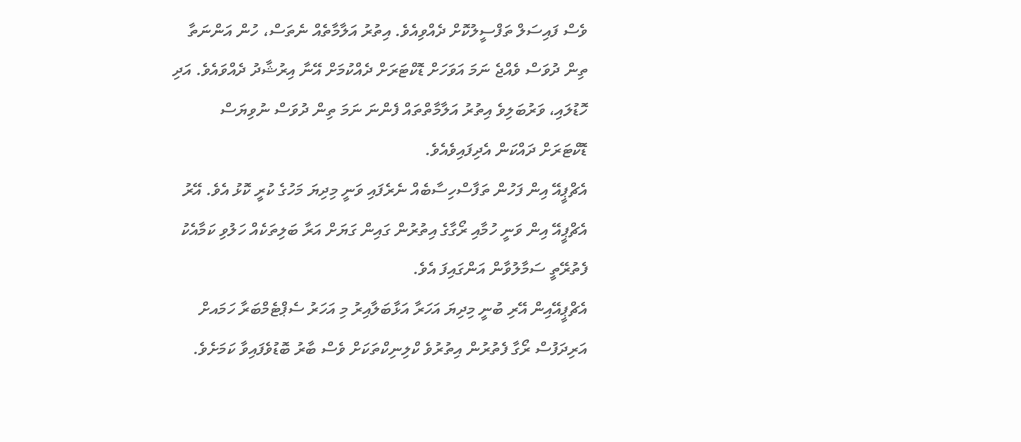ވެސް ފައިސަލް ތަފްސީލުކޮށް ދެއްވިއެވެ. އިތުރު އަލާމާތެއް ނެތަސް، ހުން އަންނަތާ ތިން ދުވަސް ވެއްޖެ ނަމަ އަވަހަށް ޑޮކްޓަރަށް ދެއްކުމަށް އޭނާ އިރުޝާދު ދެއްވައެވެ. އަދި ހޮޑުލައި، ވަރުބަލިވެ އިތުރު އަލާމާތްތައް ފެންނަ ނަމަ ތިން ދުވަސް ނުވިޔަސް ޑޮކްޓަރަށް ދައްކަން އެދިފައިވެއެވެ.
އެޗްޕީއޭ އިން ފަހުން ތަފާސްހިސާބެއް ނެރެފައި ވަނީ މިދިޔަ މަހުގެ ކުރީ ކޮޅު އެވެ. އޭރު އެޗްޕީއޭ އިން ވަނީ ހުމާއި ރޯގާގެ އިތުރުން ގައިން ގަޔަށް އަރާ ބަލިތަކެއް ހަލުވި ކަމާއެކު ފެތުރޭތީ ސަމާލުވާން އަންގައިފަ އެވެ.
އެޗްޕީއޭއިން އޭރި ބުނީ މިދިޔަ އަހަރާ އަޅާބަލާއިރު މި އަހަރު ސެޕްޓެމްބަރާ ހަމައށް އަރިދަފުސް ރޯގާ ފެތުރުން އިތުރުވެ ކްލިނިކްތަކަށް ވެސް ބާރު ބޮޑުވެފައިވާ ކަމަށެވެ.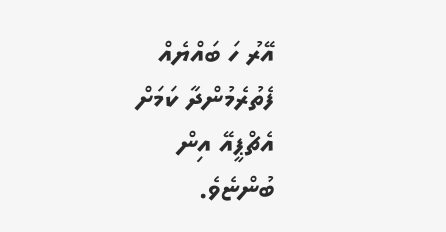އޭރު ހަ ބައްޔެއް ފެތުރެމުންދާ ކަމަށް އެޗްޕީއޭ އިން ބުންޏެވެ.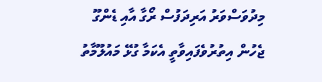މިދުވަސްވަރު އަރިދަފުސް ރޯގާ އާއި ޑެންގޫ ޖެހުން އިތުރުވެފައިވާތީ އެކަމާ ގުޅޭ މައުލޫމާތު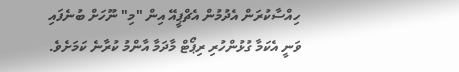ހިއްސާކުރަން އެދުމުން އެޗްޕީއޭ އިން "މި" ނޫހަށް ބުނެފައި ވަނީ އެކަމާ ގުޅުންހުރި ރިޕޯޓް މާދަމާ އާންމު ކުރާނެ ކަމަށެވެ.